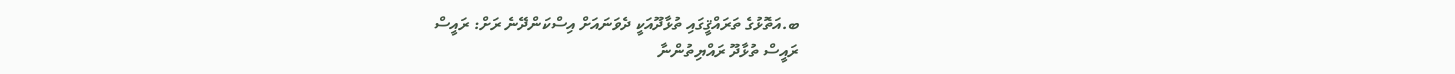ބ.އަތޮޅުގެ ތަރައްޤީގައި ތުޅާދޫއަކީ ދެވަނައަށް އިސްކަންދޭނެ ރަށް: ރައީސް
ރައީސް ތުޅާދޫ ރައްޔިތުންނާ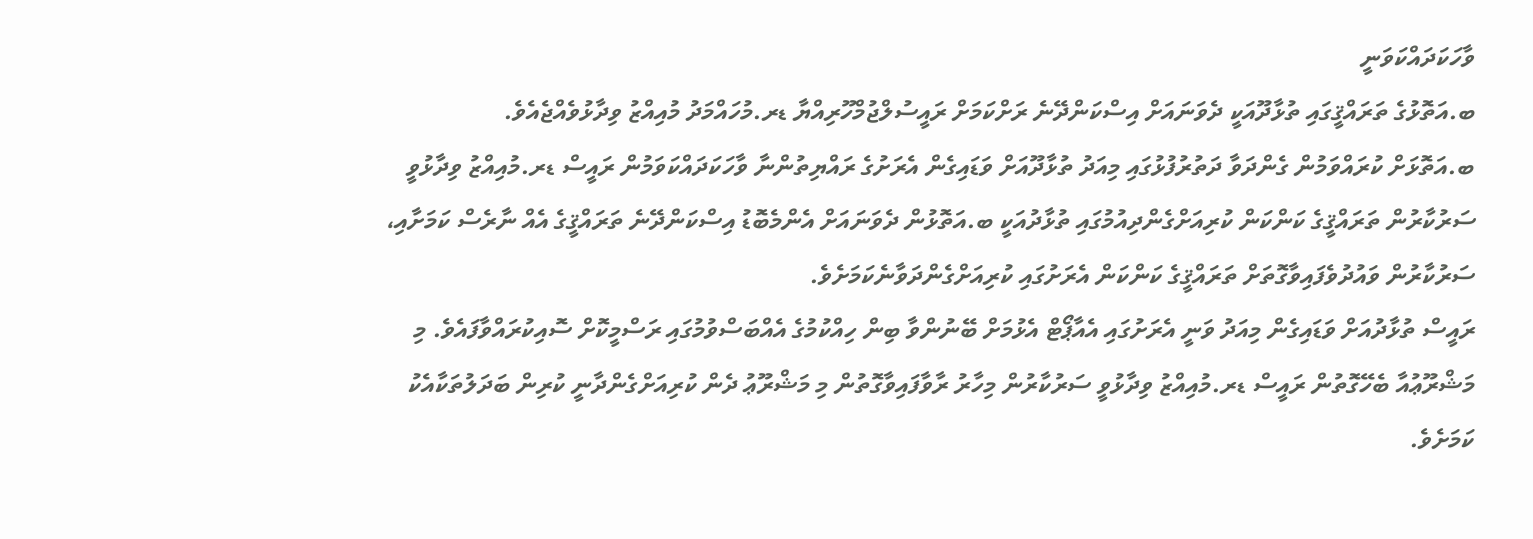ވާހަކަދައްކަވަނީ
ބ.އަތޮޅުގެ ތަރައްޤީގައި ތުޅާދޫއަކީ ދެވަނައަށް އިސްކަންދޭނެ ރަށްކަމަށް ރައީސުލްޖުމްހޫރިއްޔާ ޑރ.މުހައްމަދު މުއިއްޒު ވިދާޅުވެއްޖެއެވެ.
ބ.އަތޮޅަށް ކުރައްވަމުން ގެންދަވާ ދަތުރުފުޅުގައި މިއަދު ތުޅާދޫއަށް ވަޑައިގެން އެރަށުގެ ރައްޔިތުންނާ ވާހަކަދައްކަވަމުން ރައީސް ޑރ.މުއިއްޒު ވިދާޅުވީ ސަރުކާރުން ތަރައްޤީގެ ކަންކަން ކުރިއަށްގެންދިއުމުގައި ތުޅާދުއަކީ ބ.އަތޮޅުން ދެވަނައަށް އެންމެބޮޑު އިސްކަންދޭނެ ތަރައްޤީގެ އެއް ނާރެސް ކަމަށާއި، ސަރުކާރުން ވައުދުވެފައިވާގޮތަށް ތަރައްޤީގެ ކަންކަން އެރަށުގައި ކުރިއަށްގެންދަވާނެކަމަށެވެ.
ރައީސް ތުޅާދުއަށް ވަޑައިގެން މިއަދު ވަނީ އެރަށުގައި އެއާޕޯޓް އެޅުމަށް ބޭނުންވާ ބިން ހިއްކުމުގެ އެއްބަސްވުމުގައި ރަސްމީކޮށް ސޮއިކުރައްވާފައެވެ. މި މަޝްރޫޢުއާ ބެހޭގޮތުން ރައީސް ޑރ.މުއިއްޒު ވިދާޅުވީ ސަރުކާރުން މިހާރު ރާވާފައިވާގޮތުން މި މަޝްރޫޢު ދެން ކުރިއަށްގެންދާނީ ކުރިން ބަދަލުތަކާއެކު ކަމަށެވެ.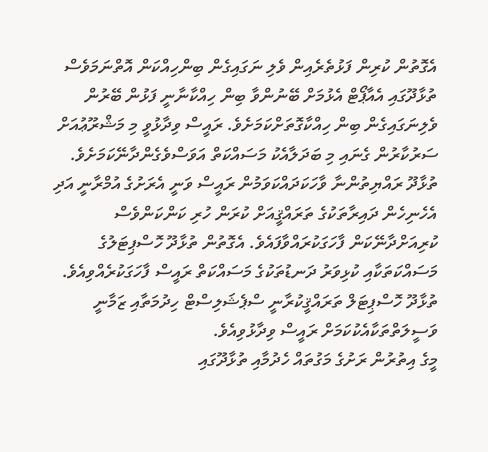އެގޮތުން ކުރިން ފަޅުތެރެއިން ވެލި ނަގައިގެން ބިންހިއްކަން އޮތްނަމަވެސް ތުޅާދޫގައި އެއާޕޯޓް އެޅުމަށް ބޭނުންވާ ބިން ހިއްކާނާނީ ފަޅުން ބޭރުން ވެލިނަގައިގެން ބިން ހިއްކާގޮތަށްކަމަށެވެ. ރައީސް ވިދާޅުވީ މި މަޝްރޫޢުއަށް ސަރުކާރުން ގެނައި މި ބަދަލާއެކު މަސައްކަތް އަވަސްވެގެންދާނޭކަމަށެވެ.
ތުޅާދޫ ރައްޔިތުންނާ ވާހަކަދައްކަވަމުން ރައީސް ވަނީ އެރަށުގެ އުމްރާނީ އަދި އެހެނިހެން ދައިރާތަކުގެ ތަރައްޤީއަށް ކުރަން ހުރި ކަންކަންވެސް ކުރިއަށްދާނޭކަން ފާހަގަކުރައްވާފައެވެ. އެގޮތުން ތުޅާދޫ ހޮސްޕިޓަލުގެ މަސައްކަތަކާއި ކުޅިވަރު ދަނޑުތަކުގެ މަސައްކަތް ރައީސް ފާހަގަކުރެއްވިއެވެ. ތުޅާދޫ ހޮސްޕިޓަލް ތަރައްޤީކުރާނީ ސްޕެޝަލިސްޓް ހިދުމަތާއި ޒަމާނީ ވަސީލަތްތަކާއެކުކަމަށް ރައީސް ވިދާޅުވިއެވެ.
މީގެ އިތުރުން ރަށުގެ މަގުތައް ހެދުމާއި ތުޅާދޫގައި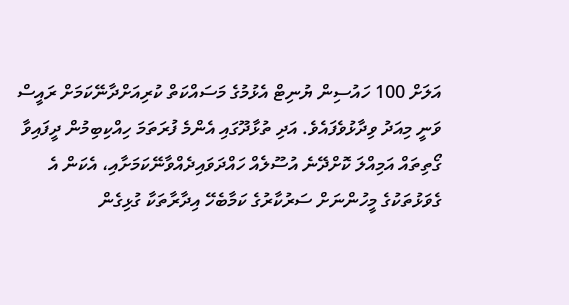އަލަށް 100 ހައުސިން ޔުނިޓް އެޅުމުގެ މަސައްކަތް ކުރިއަށްދާނޭކަމަށް ރައީސް ވަނީ މިއަދު ވިދާޅުވެފައެވެ. އަދި ތުޅާދޫގައި އެންމެ ފުރަތަމަ ހިއްކިބިމުން ދީފައިވާ ގޯތިތައް އަމިއްލަ ކޮށްދޭނެ އުސޫލެއް ހައްދަވައިދެއްވާނޭކަމަށާއި، އެކަން އެ ގެވަޅުތަކުގެ މީހުންނަށް ސަރުކާރުގެ ކަމާބެހޭ އިދާރާތަކާ ގުޅިގެން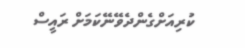ކުރިއަށްގެންދެވޭނޭކަމަށް ރައީސް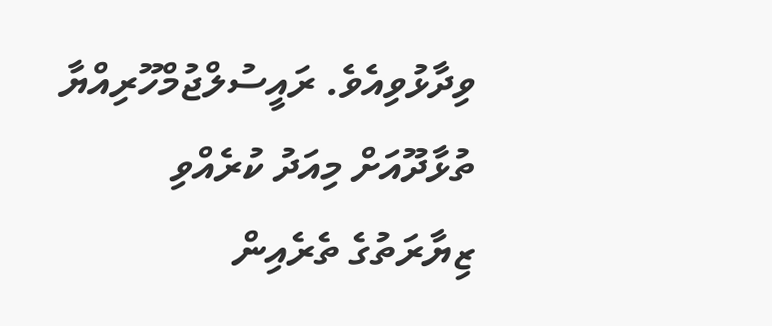ވިދާޅުވިއެވެ. ރައީސުލްޖުމްހޫރިއްޔާ ތުޅާދޫއަށް މިއަދު ކުރެއްވި ޒިޔާރަތުގެ ތެރެއިން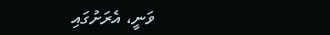ވަނީ، އެރަށުގައި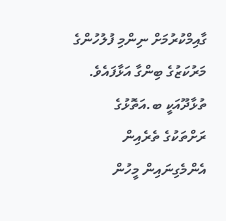ގާއިމްކުރުމަށް ނިންމި ފުލުހުންގެ މަރުކަޒުގެ ބިންގާ އަޅާފައެވެ.
ތުޅާދޫއަކީ ބ.އަތޮޅުގެ ރަށްތަކުގެ ތެރެއިން އެންމެގިނައިން މީހުން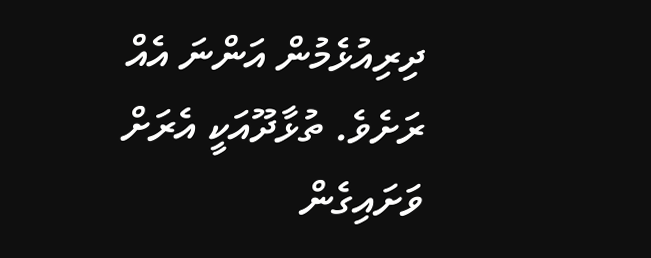ދިރިއުޅެމުން އަންނަ އެއް ރަށެވެ. ތުޅާދޫއަކީ އެރަށް ވަށައިގެން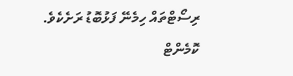ރިސޯޓްތައް ހިމެނޭ ފަޅުބޮޑު ރަށެކެވެ.
ކޮމެންޓް